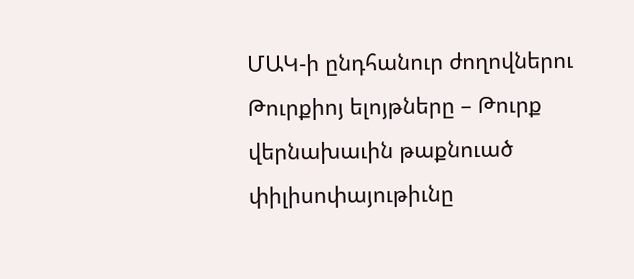ՄԱԿ-ի ընդհանուր ժողովներու Թուրքիոյ ելոյթները – Թուրք վերնախաւին թաքնուած փիլիսոփայութիւնը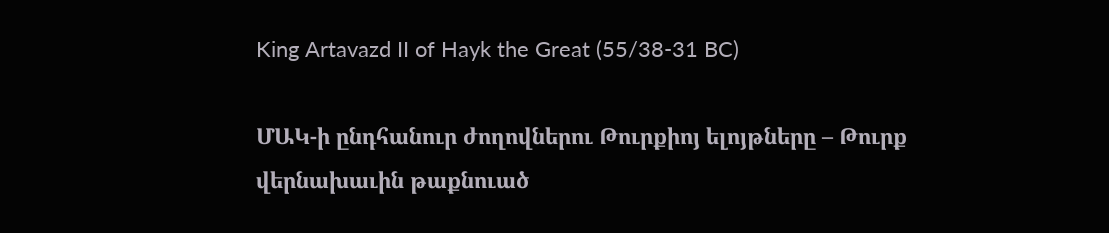King Artavazd II of Hayk the Great (55/38-31 BC)

ՄԱԿ-ի ընդհանուր ժողովներու Թուրքիոյ ելոյթները – Թուրք վերնախաւին թաքնուած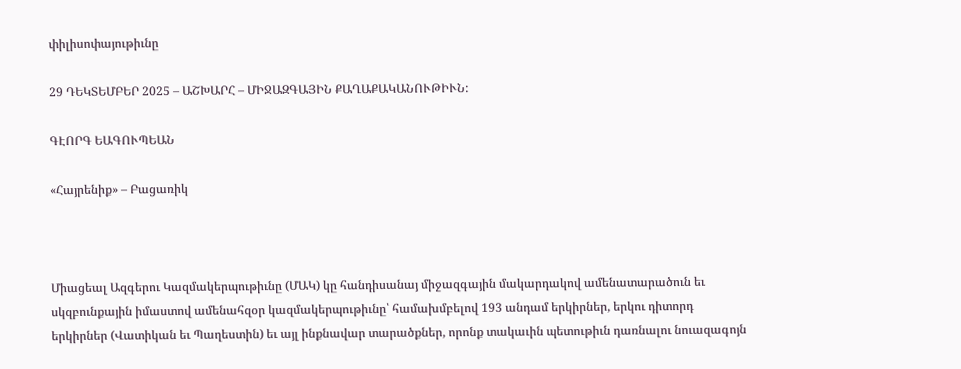փիլիսոփայութիւնը

29 ԴԵԿՏԵՄԲԵՐ 2025 – ԱՇԽԱՐՀ – ՄԻՋԱԶԳԱՅԻՆ ՔԱՂԱՔԱԿԱՆՈՒԹԻՒՆ:

ԳԷՈՐԳ ԵԱԳՈՒՊԵԱՆ

«Հայրենիք» – Բացառիկ



Միացեալ Ազգերու Կազմակերպութիւնը (ՄԱԿ) կը հանդիսանայ միջազգային մակարդակով ամենատարածուն եւ սկզբունքային իմաստով ամենահզօր կազմակերպութիւնը՝ համախմբելով 193 անդամ երկիրներ, երկու դիտորդ երկիրներ (Վատիկան եւ Պաղեստին) եւ այլ ինքնավար տարածքներ, որոնք տակաւին պետութիւն դառնալու նուազագոյն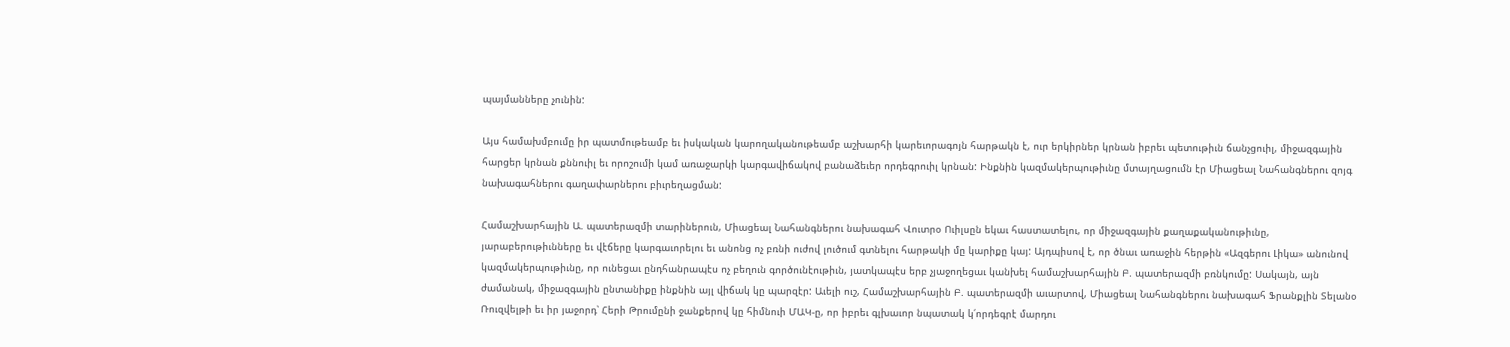պայմանները չունին:

Այս համախմբումը իր պատմութեամբ եւ իսկական կարողականութեամբ աշխարհի կարեւորագոյն հարթակն է, ուր երկիրներ կրնան իբրեւ պետութիւն ճանչցուիլ, միջազգային հարցեր կրնան քննուիլ եւ որոշումի կամ առաջարկի կարգավիճակով բանաձեւեր որդեգրուիլ կրնան: Ինքնին կազմակերպութիւնը մտայղացումն էր Միացեալ Նահանգներու զոյգ նախագահներու գաղափարներու բիւրեղացման:

Համաշխարհային Ա. պատերազմի տարիներուն, Միացեալ Նահանգներու նախագահ Վուտրօ Ուիլսըն եկաւ հաստատելու, որ միջազգային քաղաքականութիւնը, յարաբերութիւնները եւ վէճերը կարգաւորելու եւ անոնց ոչ բռնի ուժով լուծում գտնելու հարթակի մը կարիքը կայ: Այդպիսով է, որ ծնաւ առաջին հերթին «Ազգերու Լիկա» անունով կազմակերպութիւնը, որ ունեցաւ ընդհանրապէս ոչ բեղուն գործունէութիւն, յատկապէս երբ չյաջողեցաւ կանխել համաշխարհային Բ. պատերազմի բռնկումը: Սակայն, այն ժամանակ, միջազգային ընտանիքը ինքնին այլ վիճակ կը պարզէր: Աւելի ուշ, Համաշխարհային Բ. պատերազմի աւարտով, Միացեալ Նահանգներու նախագահ Ֆրանքլին Տելանօ Ռուզվելթի եւ իր յաջորդ՝ Հերի Թրումընի ջանքերով կը հիմնուի ՄԱԿ-ը, որ իբրեւ գլխաւոր նպատակ կ՛որդեգրէ մարդու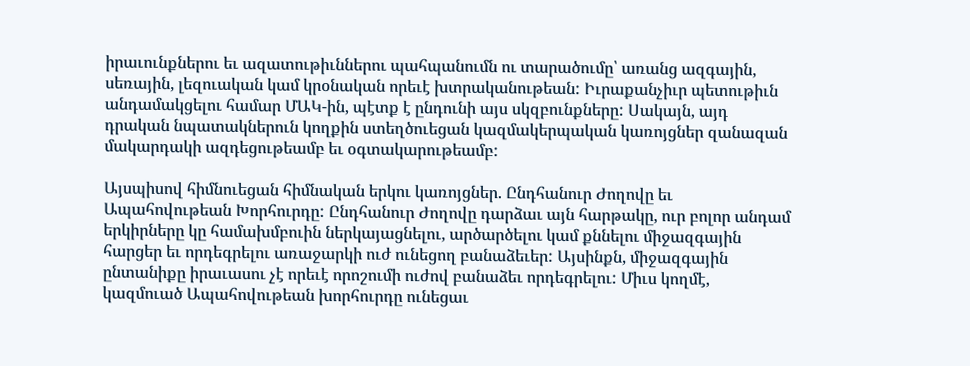իրաւունքներու եւ ազատութիւններու պահպանումն ու տարածումը՝ առանց ազգային, սեռային, լեզուական կամ կրօնական որեւէ խտրականութեան: Իւրաքանչիւր պետութիւն անդամակցելու համար ՄԱԿ-ին, պէտք է ընդունի այս սկզբունքները: Սակայն, այդ դրական նպատակներուն կողքին ստեղծուեցան կազմակերպական կառոյցներ զանազան մակարդակի ազդեցութեամբ եւ օգտակարութեամբ:

Այսպիսով հիմնուեցան հիմնական երկու կառոյցներ. Ընդհանուր Ժողովը եւ Ապահովութեան Խորհուրդը: Ընդհանուր Ժողովը դարձաւ այն հարթակը, ուր բոլոր անդամ երկիրները կը համախմբուին ներկայացնելու, արծարծելու կամ քննելու միջազգային հարցեր եւ որդեգրելու առաջարկի ուժ ունեցող բանաձեւեր: Այսինքն, միջազգային ընտանիքը իրաւասու չէ որեւէ որոշումի ուժով բանաձեւ որդեգրելու: Միւս կողմէ, կազմուած Ապահովութեան խորհուրդը ունեցաւ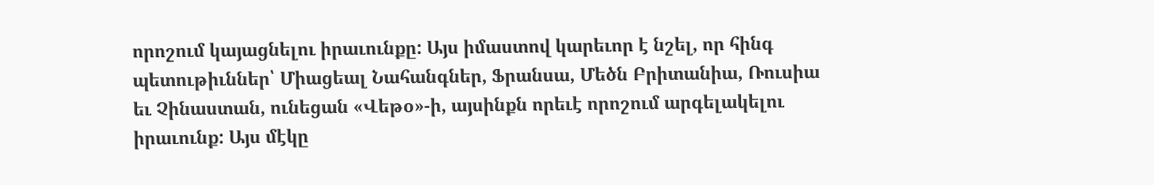որոշում կայացնելու իրաւունքը: Այս իմաստով կարեւոր է նշել, որ հինգ պետութիւններ՝ Միացեալ Նահանգներ, Ֆրանսա, Մեծն Բրիտանիա, Ռուսիա եւ Չինաստան, ունեցան «Վեթօ»-ի, այսինքն որեւէ որոշում արգելակելու իրաւունք: Այս մէկը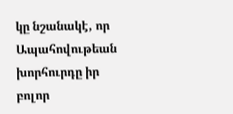կը նշանակէ, որ Ապահովութեան խորհուրդը իր բոլոր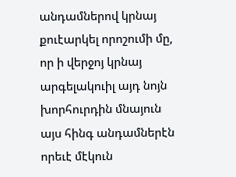անդամներով կրնայ քուէարկել որոշումի մը, որ ի վերջոյ կրնայ արգելակուիլ այդ նոյն խորհուրդին մնայուն այս հինգ անդամներէն որեւէ մէկուն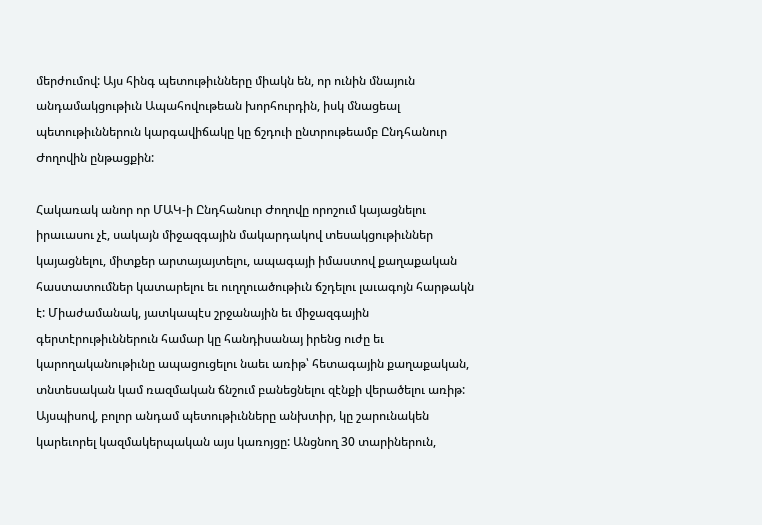մերժումով: Այս հինգ պետութիւնները միակն են, որ ունին մնայուն անդամակցութիւն Ապահովութեան խորհուրդին, իսկ մնացեալ պետութիւններուն կարգավիճակը կը ճշդուի ընտրութեամբ Ընդհանուր Ժողովին ընթացքին:

Հակառակ անոր որ ՄԱԿ-ի Ընդհանուր Ժողովը որոշում կայացնելու իրաւասու չէ, սակայն միջազգային մակարդակով տեսակցութիւններ կայացնելու, միտքեր արտայայտելու, ապագայի իմաստով քաղաքական հաստատումներ կատարելու եւ ուղղուածութիւն ճշդելու լաւագոյն հարթակն է: Միաժամանակ, յատկապէս շրջանային եւ միջազգային գերտէրութիւններուն համար կը հանդիսանայ իրենց ուժը եւ կարողականութիւնը ապացուցելու նաեւ առիթ՝ հետագային քաղաքական, տնտեսական կամ ռազմական ճնշում բանեցնելու զէնքի վերածելու առիթ: Այսպիսով, բոլոր անդամ պետութիւնները անխտիր, կը շարունակեն կարեւորել կազմակերպական այս կառոյցը: Անցնող 30 տարիներուն,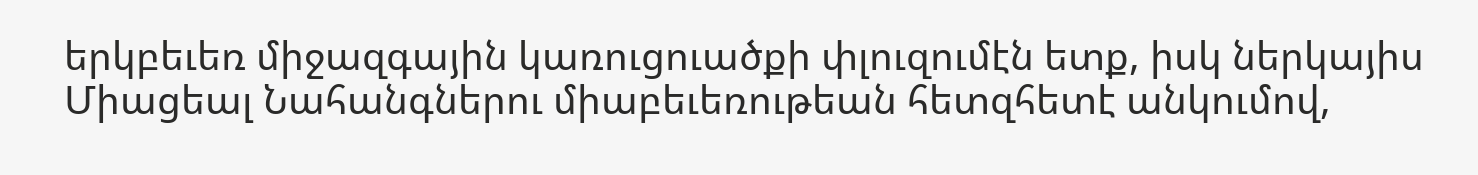երկբեւեռ միջազգային կառուցուածքի փլուզումէն ետք, իսկ ներկայիս Միացեալ Նահանգներու միաբեւեռութեան հետզհետէ անկումով,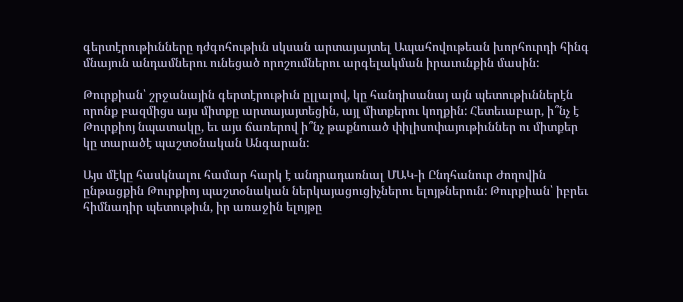գերտէրութիւնները դժգոհութիւն սկսան արտայայտել Ապահովութեան խորհուրդի հինգ մնայուն անդամներու ունեցած որոշումներու արգելակման իրաւունքին մասին:

Թուրքիան՝ շրջանային գերտէրութիւն ըլլալով, կը հանդիսանայ այն պետութիւններէն որոնք բազմիցս այս միտքը արտայայտեցին, այլ միտքերու կողքին: Հետեւաբար, ի՞նչ է Թուրքիոյ նպատակը, եւ այս ճառերով ի՞նչ թաքնուած փիլիսոփայութիւններ ու միտքեր կը տարածէ պաշտօնական Անգարան:

Այս մէկը հասկնալու համար հարկ է անդրադառնալ ՄԱԿ-ի Ընդհանուր Ժողովին ընթացքին Թուրքիոյ պաշտօնական ներկայացուցիչներու ելոյթներուն: Թուրքիան՝ իբրեւ հիմնադիր պետութիւն, իր առաջին ելոյթը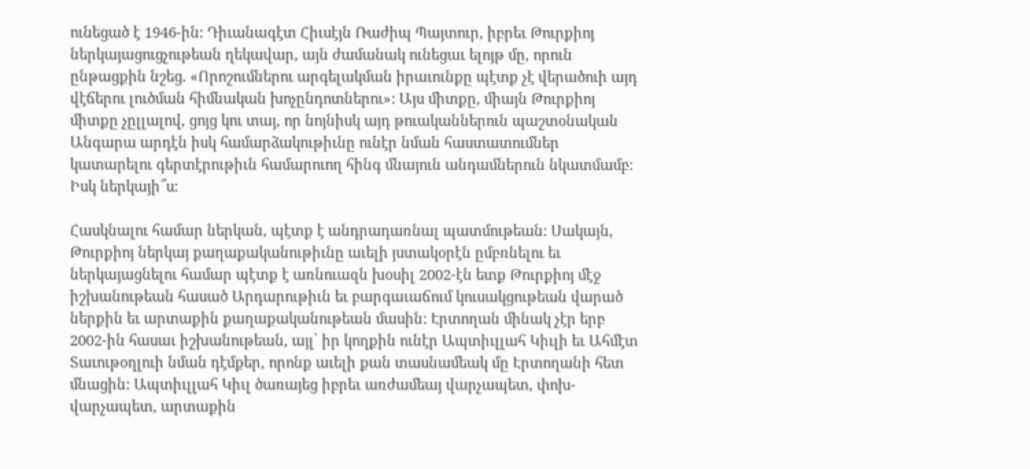ունեցած է 1946-ին: Դիւանագէտ Հիւսէյն Ռաժիպ Պայտուր, իբրեւ Թուրքիոյ ներկայացուցչութեան ղեկավար, այն ժամանակ ունեցաւ ելոյթ մը, որուն ընթացքին նշեց. «Որոշումներու արգելակման իրաւունքը պէտք չէ վերածուի այդ վէճերու լուծման հիմնական խոչընդոտներու»: Այս միտքը, միայն Թուրքիոյ միտքը չըլլալով, ցոյց կու տայ, որ նոյնիսկ այդ թուականներուն պաշտօնական Անգարա արդէն իսկ համարձակութիւնը ունէր նման հաստատումներ կատարելու գերտէրութիւն համարուող հինգ մնայուն անդամներուն նկատմամբ: Իսկ ներկայի՞ս:

Հասկնալու համար ներկան, պէտք է անդրադառնալ պատմութեան: Սակայն, Թուրքիոյ ներկայ քաղաքականութիւնը աւելի յստակօրէն ըմբռնելու եւ ներկայացնելու համար պէտք է առնուազն խօսիլ 2002-էն ետք Թուրքիոյ մէջ իշխանութեան հասած Արդարութիւն եւ բարգաւաճում կուսակցութեան վարած ներքին եւ արտաքին քաղաքականութեան մասին: Էրտողան մինակ չէր երբ 2002-ին հասաւ իշխանութեան, այլ՝ իր կողքին ունէր Ապտիւլլահ Կիւլի եւ Ահմէտ Տաւութօղլուի նման դէմքեր, որոնք աւելի քան տասնամեակ մը Էրտողանի հետ մնացին: Ապտիւլլահ Կիւլ ծառայեց իբրեւ առժամեայ վարչապետ, փոխ-վարչապետ, արտաքին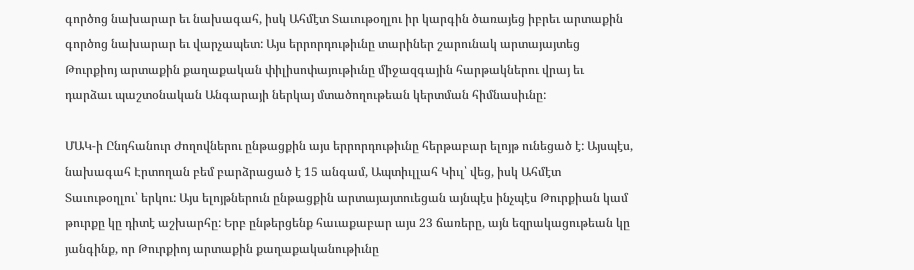գործոց նախարար եւ նախագահ, իսկ Ահմէտ Տաւութօղլու իր կարգին ծառայեց իբրեւ արտաքին գործոց նախարար եւ վարչապետ: Այս երրորդութիւնը տարիներ շարունակ արտայայտեց Թուրքիոյ արտաքին քաղաքական փիլիսոփայութիւնը միջազգային հարթակներու վրայ եւ դարձաւ պաշտօնական Անգարայի ներկայ մտածողութեան կերտման հիմնասիւնը:

ՄԱԿ-ի Ընդհանուր Ժողովներու ընթացքին այս երրորդութիւնը հերթաբար ելոյթ ունեցած է: Այսպէս, նախագահ Էրտողան բեմ բարձրացած է 15 անգամ, Ապտիւլլահ Կիւլ՝ վեց, իսկ Ահմէտ Տաւութօղլու՝ երկու: Այս ելոյթներուն ընթացքին արտայայտուեցան այնպէս ինչպէս Թուրքիան կամ թուրքը կը դիտէ աշխարհը: Երբ ընթերցենք հաւաքաբար այս 23 ճառերը, այն եզրակացութեան կը յանգինք, որ Թուրքիոյ արտաքին քաղաքականութիւնը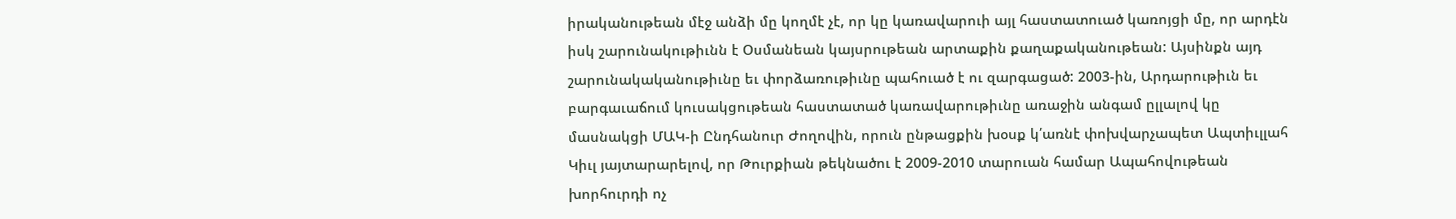իրականութեան մէջ անձի մը կողմէ չէ, որ կը կառավարուի այլ հաստատուած կառոյցի մը, որ արդէն իսկ շարունակութիւնն է Օսմանեան կայսրութեան արտաքին քաղաքականութեան: Այսինքն այդ շարունակականութիւնը եւ փորձառութիւնը պահուած է ու զարգացած: 2003-ին, Արդարութիւն եւ բարգաւաճում կուսակցութեան հաստատած կառավարութիւնը առաջին անգամ ըլլալով կը մասնակցի ՄԱԿ-ի Ընդհանուր Ժողովին, որուն ընթացքին խօսք կ՛առնէ փոխվարչապետ Ապտիւլլահ Կիւլ յայտարարելով, որ Թուրքիան թեկնածու է 2009-2010 տարուան համար Ապահովութեան խորհուրդի ոչ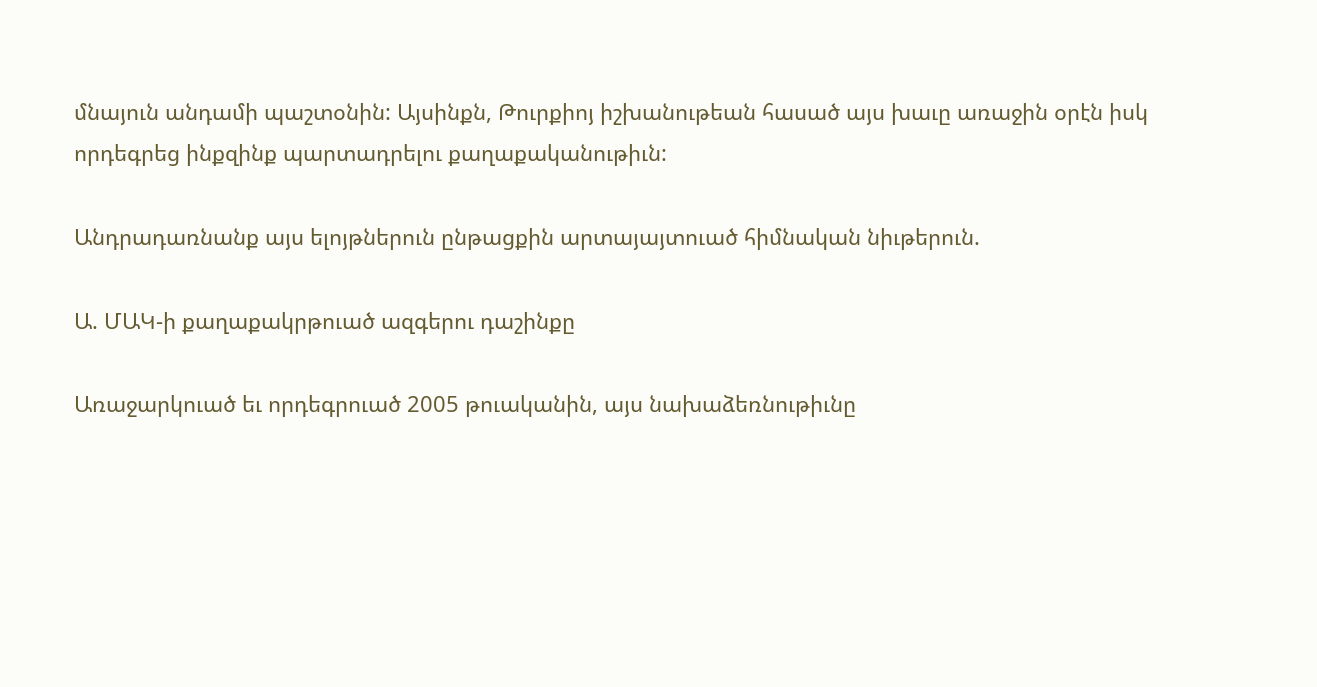մնայուն անդամի պաշտօնին: Այսինքն, Թուրքիոյ իշխանութեան հասած այս խաւը առաջին օրէն իսկ որդեգրեց ինքզինք պարտադրելու քաղաքականութիւն:

Անդրադառնանք այս ելոյթներուն ընթացքին արտայայտուած հիմնական նիւթերուն.

Ա. ՄԱԿ-ի քաղաքակրթուած ազգերու դաշինքը

Առաջարկուած եւ որդեգրուած 2005 թուականին, այս նախաձեռնութիւնը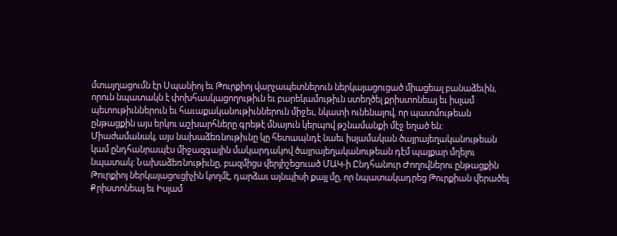մտայղացումն էր Սպանիոյ եւ Թուրքիոյ վարչապետներուն ներկայացուցած միացեալ բանաձեւին, որուն նպատակն է փոխհասկացողութիւն եւ բարեկամութիւն ստեղծել քրիստոնեայ եւ իսլամ պետութիւններուն եւ հաւաքականութիւններուն միջեւ, նկատի ունենալով, որ պատմութեան ընթացքին այս երկու աշխարհները գրեթէ մնայուն կերպով թշնամանքի մէջ եղած են: Միաժամանակ, այս նախաձեռնութիւնը կը հետապնդէ նաեւ իսլամական ծայրայեղականութեան կամ ընդհանրապէս միջազգային մակարդակով ծայրայեղականութեան դէմ պայքար մղելու նպատակ: Նախաձեռնութիւնը, բազմիցս վերյիշեցուած ՄԱԿ-ի Ընդհանուր Ժողովներու ընթացքին Թուրքիոյ ներկայացուցիչին կողմէ, դարձաւ այնպիսի քայլ մը, որ նպատակադրեց Թուրքիան վերածել Քրիստոնեայ եւ Իսլամ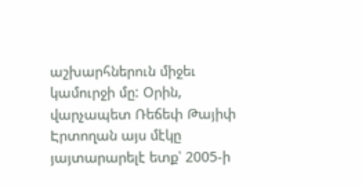աշխարհներուն միջեւ կամուրջի մը: Օրին, վարչապետ Ռեճեփ Թայիփ Էրտողան այս մէկը յայտարարելէ ետք՝ 2005-ի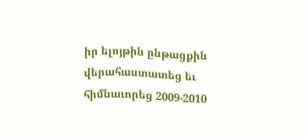իր ելոյթին ընթացքին վերահաստատեց եւ հիմնաւորեց 2009-2010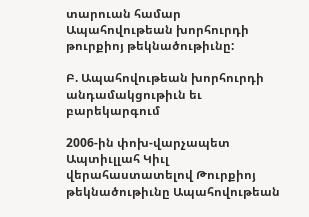տարուան համար Ապահովութեան խորհուրդի թուրքիոյ թեկնածութիւնը:

Բ. Ապահովութեան խորհուրդի անդամակցութիւն եւ բարեկարգում

2006-ին փոխ-վարչապետ Ապտիւլլահ Կիւլ վերահաստատելով Թուրքիոյ թեկնածութիւնը Ապահովութեան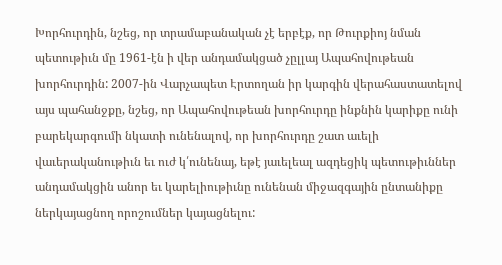Խորհուրդին, նշեց, որ տրամաբանական չէ երբէք, որ Թուրքիոյ նման պետութիւն մը 1961-էն ի վեր անդամակցած չըլլայ Ապահովութեան խորհուրդին: 2007-ին Վարչապետ Էրտողան իր կարգին վերահաստատելով այս պահանջքը, նշեց, որ Ապահովութեան խորհուրդը ինքնին կարիքը ունի բարեկարգումի նկատի ունենալով, որ խորհուրդը շատ աւելի վաւերականութիւն եւ ուժ կ՛ունենայ, եթէ յաւելեալ ազդեցիկ պետութիւններ անդամակցին անոր եւ կարելիութիւնը ունենան միջազգային ընտանիքը ներկայացնող որոշումներ կայացնելու: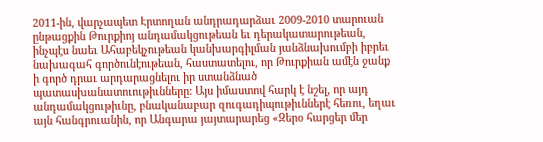2011-ին, վարչապետ Էրտողան անդրադարձաւ 2009-2010 տարուան ընթացքին Թուրքիոյ անդամակցութեան եւ դերակատարութեան, ինչպէս նաեւ Ահաբեկչութեան կանխարգիլման յանձնախումբի իբրեւ նախագահ գործունէութեան, հաստատելու, որ Թուրքիան ամէն ջանք ի գործ դրաւ արդարացնելու իր ստանձնած պատասխանատուութիւնները: Այս իմաստով հարկ է նշել, որ այդ անդամակցութիւնը, բնականաբար զուգադիպութիւններէ հեռու, եղաւ այն հանգրուանին, որ Անգարա յայտարարեց «Զերօ հարցեր մեր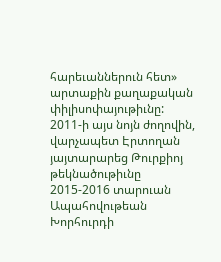հարեւաններուն հետ» արտաքին քաղաքական փիլիսոփայութիւնը: 2011-ի այս նոյն ժողովին, վարչապետ Էրտողան յայտարարեց Թուրքիոյ թեկնածութիւնը 2015-2016 տարուան Ապահովութեան Խորհուրդի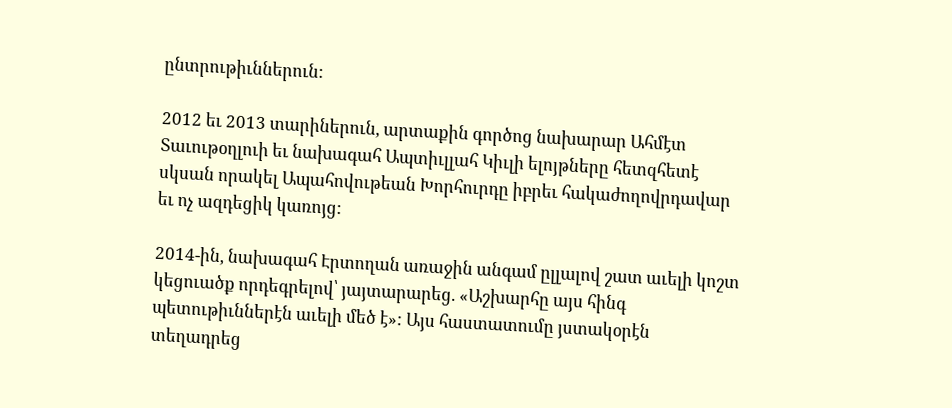ընտրութիւններուն:

2012 եւ 2013 տարիներուն, արտաքին գործոց նախարար Ահմէտ Տաւութօղլուի եւ նախագահ Ապտիւլլահ Կիւլի ելոյթները հետզհետէ սկսան որակել Ապահովութեան Խորհուրդը իբրեւ հակաժողովրդավար եւ ոչ ազդեցիկ կառոյց:

2014-ին, նախագահ Էրտողան առաջին անգամ ըլլալով շատ աւելի կոշտ կեցուածք որդեգրելով՝ յայտարարեց. «Աշխարհը այս հինգ պետութիւններէն աւելի մեծ է»: Այս հաստատումը յստակօրէն տեղադրեց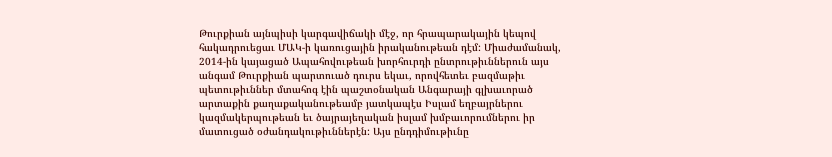Թուրքիան այնպիսի կարգավիճակի մէջ, որ հրապարակային կեպով հակադրուեցաւ ՄԱԿ-ի կառուցային իրականութեան դէմ: Միաժամանակ, 2014-ին կայացած Ապահովութեան խորհուրդի ընտրութիւններուն այս անգամ Թուրքիան պարտուած դուրս եկաւ, որովհետեւ բազմաթիւ պետութիւններ մտահոգ էին պաշտօնական Անգարայի գլխաւորած արտաքին քաղաքականութեամբ յատկապէս Իսլամ եղբայրներու կազմակերպութեան եւ ծայրայեղական իսլամ խմբաւորումներու իր մատուցած օժանդակութիւններէն: Այս ընդդիմութիւնը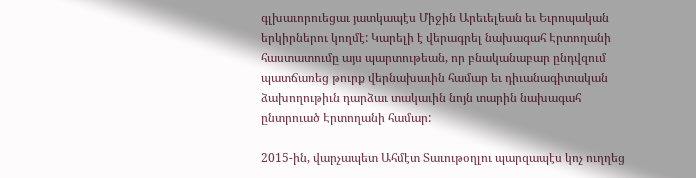գլխաւորուեցաւ յատկապէս Միջին Արեւելեան եւ Եւրոպական երկիրներու կողմէ: Կարելի է վերագրել նախագահ Էրտողանի հաստատումը այս պարտութեան, որ բնականաբար ընդվզում պատճառեց թուրք վերնախաւին համար եւ դիւանագիտական ձախողութիւն դարձաւ տակաւին նոյն տարին նախագահ ընտրուած Էրտողանի համար:

2015-ին, վարչապետ Ահմէտ Տաւութօղլու պարզապէս կոչ ուղղեց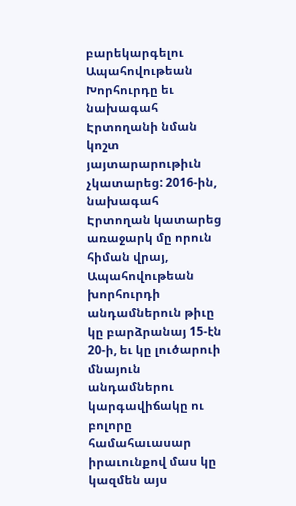բարեկարգելու Ապահովութեան Խորհուրդը եւ նախագահ Էրտողանի նման կոշտ յայտարարութիւն չկատարեց: 2016-ին, նախագահ Էրտողան կատարեց առաջարկ մը որուն հիման վրայ, Ապահովութեան խորհուրդի անդամներուն թիւը կը բարձրանայ 15-էն 20-ի, եւ կը լուծարուի մնայուն անդամներու կարգավիճակը ու բոլորը համահաւասար իրաւունքով մաս կը կազմեն այս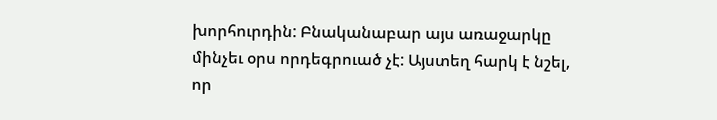խորհուրդին: Բնականաբար այս առաջարկը մինչեւ օրս որդեգրուած չէ: Այստեղ հարկ է նշել, որ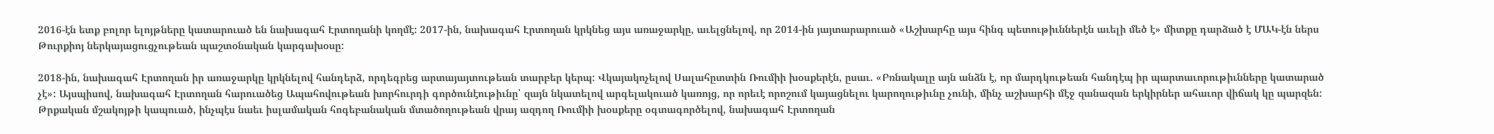2016-էն ետք բոլոր ելոյթները կատարուած են նախագահ Էրտողանի կողմէ: 2017-ին, նախագահ Էրտողան կրկնեց այս առաջարկը, աւելցնելով, որ 2014-ին յայտարարուած «Աշխարհը այս հինգ պետութիւններէն աւելի մեծ է» միտքը դարձած է ՄԱԿ-էն ներս Թուրքիոյ ներկայացուցչութեան պաշտօնական կարգախօսը:

2018-ին, նախագահ Էրտողան իր առաջարկը կրկնելով հանդերձ, որդեգրեց արտայայտութեան տարբեր կերպ: Վկայակոչելով Սալահըտտին Ռումիի խօսքերէն, ըսաւ. «Բռնակալը այն անձն է, որ մարդկութեան հանդէպ իր պարտաւորութիւնները կատարած չէ»: Այսպիսով, նախագահ Էրտողան հարուածեց Ապահովութեան խորհուրդի գործունէութիւնը՝ զայն նկատելով արգելակուած կառոյց, որ որեւէ որոշում կայացնելու կարողութիւնը չունի, մինչ աշխարհի մէջ զանազան երկիրներ ահաւոր վիճակ կը պարզեն: Թրքական մշակոյթի կապուած, ինչպէս նաեւ իսլամական հոգեբանական մտածողութեան վրայ ազդող Ռումիի խօսքերը օգտագործելով, նախագահ Էրտողան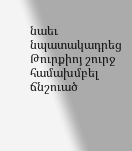նաեւ նպատակադրեց Թուրքիոյ շուրջ համախմբել ճնշուած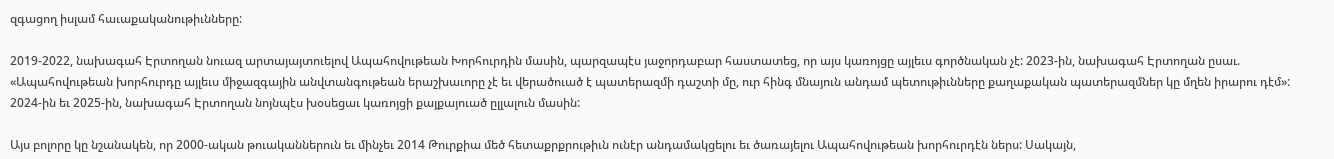զգացող իսլամ հաւաքականութիւնները:

2019-2022, նախագահ Էրտողան նուազ արտայայտուելով Ապահովութեան Խորհուրդին մասին, պարզապէս յաջորդաբար հաստատեց, որ այս կառոյցը այլեւս գործնական չէ: 2023-ին, նախագահ Էրտողան ըսաւ. «Ապահովութեան խորհուրդը այլեւս միջազգային անվտանգութեան երաշխաւորը չէ եւ վերածուած է պատերազմի դաշտի մը, ուր հինգ մնայուն անդամ պետութիւնները քաղաքական պատերազմներ կը մղեն իրարու դէմ»: 2024-ին եւ 2025-ին, նախագահ Էրտողան նոյնպէս խօսեցաւ կառոյցի քայքայուած ըլլալուն մասին:

Այս բոլորը կը նշանակեն, որ 2000-ական թուականներուն եւ մինչեւ 2014 Թուրքիա մեծ հետաքրքրութիւն ունէր անդամակցելու եւ ծառայելու Ապահովութեան խորհուրդէն ներս: Սակայն,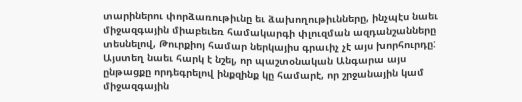տարիներու փորձառութիւնը եւ ձախողութիւնները, ինչպէս նաեւ միջազգային միաբեւեռ համակարգի փլուզման ազդանշանները տեսնելով, Թուրքիոյ համար ներկայիս գրաւիչ չէ այս խորհուրդը: Այստեղ նաեւ հարկ է նշել, որ պաշտօնական Անգարա այս ընթացքը որդեգրելով ինքզինք կը համարէ, որ շրջանային կամ միջազգային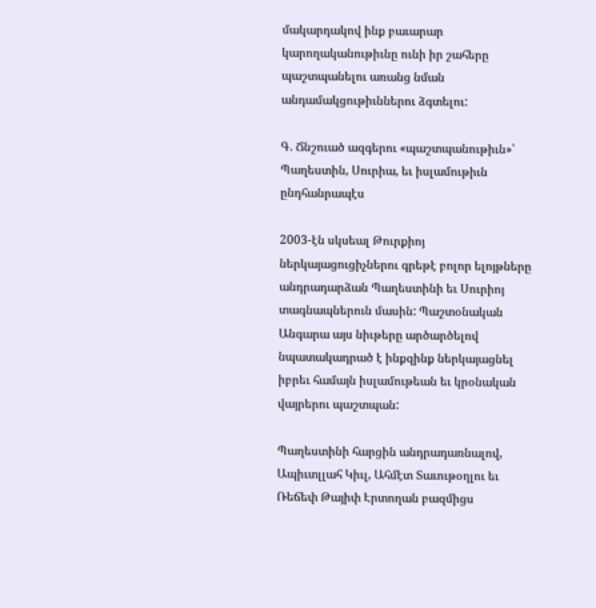մակարդակով ինք բաւարար կարողականութիւնը ունի իր շահերը պաշտպանելու առանց նման անդամակցութիւններու ձգտելու:

Գ. Ճնշուած ազգերու «պաշտպանութիւն»՝ Պաղեստին, Սուրիա, եւ իսլամութիւն ընդհանրապէս

2003-էն սկսեալ Թուրքիոյ ներկայացուցիչներու գրեթէ բոլոր ելոյթները անդրադարձան Պաղեստինի եւ Սուրիոյ տագնապներուն մասին: Պաշտօնական Անգարա այս նիւթերը արծարծելով նպատակադրած է ինքզինք ներկայացնել իբրեւ համայն իսլամութեան եւ կրօնական վայրերու պաշտպան:

Պաղեստինի հարցին անդրադառնալով, Ապիւտլլահ Կիւլ, Ահմէտ Տաւութօղլու եւ Ռեճեփ Թայիփ Էրտողան բազմիցս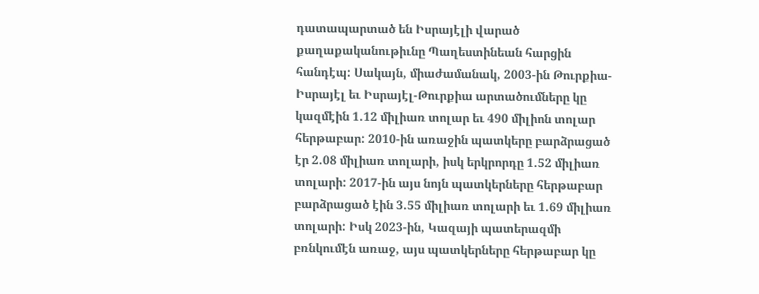դատապարտած են Իսրայէլի վարած քաղաքականութիւնը Պաղեստինեան հարցին հանդէպ: Սակայն, միաժամանակ, 2003-ին Թուրքիա-Իսրայէլ եւ Իսրայէլ-Թուրքիա արտածումները կը կազմէին 1.12 միլիառ տոլար եւ 490 միլիոն տոլար հերթաբար: 2010-ին առաջին պատկերը բարձրացած էր 2.08 միլիառ տոլարի, իսկ երկրորդը 1.52 միլիառ տոլարի: 2017-ին այս նոյն պատկերները հերթաբար բարձրացած էին 3.55 միլիառ տոլարի եւ 1.69 միլիառ տոլարի: Իսկ 2023-ին, Կազայի պատերազմի բռնկումէն առաջ, այս պատկերները հերթաբար կը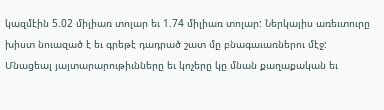կազմէին 5.02 միլիառ տոլար եւ 1.74 միլիառ տոլար: Ներկայիս առեւտուրը խիստ նուազած է եւ գրեթէ դադրած շատ մը բնագաւառներու մէջ: Մնացեալ յայտարարութիւնները եւ կոչերը կը մնան քաղաքական եւ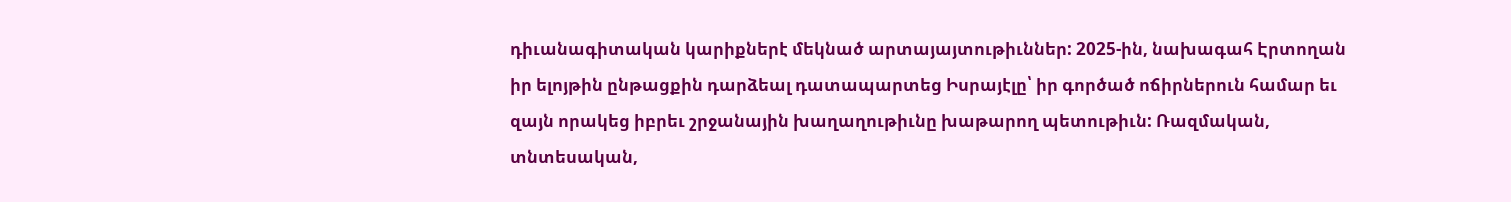դիւանագիտական կարիքներէ մեկնած արտայայտութիւններ: 2025-ին, նախագահ Էրտողան իր ելոյթին ընթացքին դարձեալ դատապարտեց Իսրայէլը՝ իր գործած ոճիրներուն համար եւ զայն որակեց իբրեւ շրջանային խաղաղութիւնը խաթարող պետութիւն: Ռազմական, տնտեսական,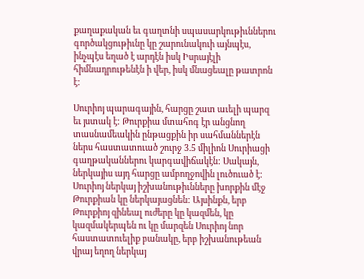քաղաքական եւ գաղտնի սպասարկութիւններու գործակցութիւնը կը շարունակուի այնպէս, ինչպէս եղած է արդէն իսկ Իսրայէլի հիմնադրութենէն ի վեր, իսկ մնացեալը թատրոն է:

Սուրիոյ պարագային, հարցը շատ աւելի պարզ եւ յստակ է: Թուրքիա մտահոգ էր անցնող տասնամեակին ընթացքին իր սահմաններէն ներս հաստատուած շուրջ 3.5 միլիոն Սուրիացի գաղթականներու կարգավիճակէն: Սակայն, ներկայիս այդ հարցը ամբողջովին լուծուած է: Սուրիոյ ներկայ իշխանութիւնները խորքին մէջ Թուրքիան կը ներկայացնեն: Այսինքն, երբ Թուրքիոյ զինեալ ուժերը կը կազմեն, կը կազմակերպեն ու կը մարզեն Սուրիոյ նոր հաստատուելիք բանակը, երբ իշխանութեան վրայ եղող ներկայ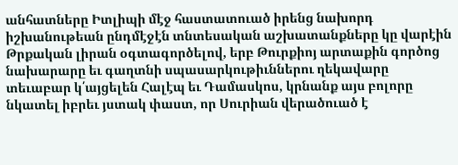անհատները Իտլիպի մէջ հաստատուած իրենց նախորդ իշխանութեան ընդմէջէն տնտեսական աշխատանքները կը վարէին Թրքական լիրան օգտագործելով, երբ Թուրքիոյ արտաքին գործոց նախարարը եւ գաղտնի սպասարկութիւններու ղեկավարը տեւաբար կ՛այցելեն Հալէպ եւ Դամասկոս, կրնանք այս բոլորը նկատել իբրեւ յստակ փաստ, որ Սուրիան վերածուած է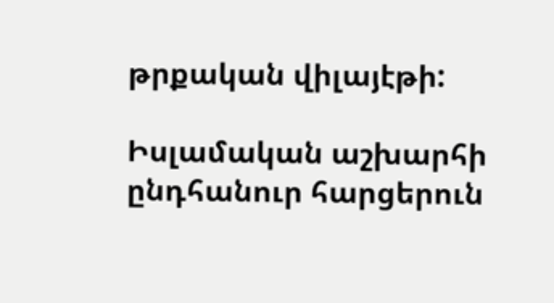թրքական վիլայէթի:

Իսլամական աշխարհի ընդհանուր հարցերուն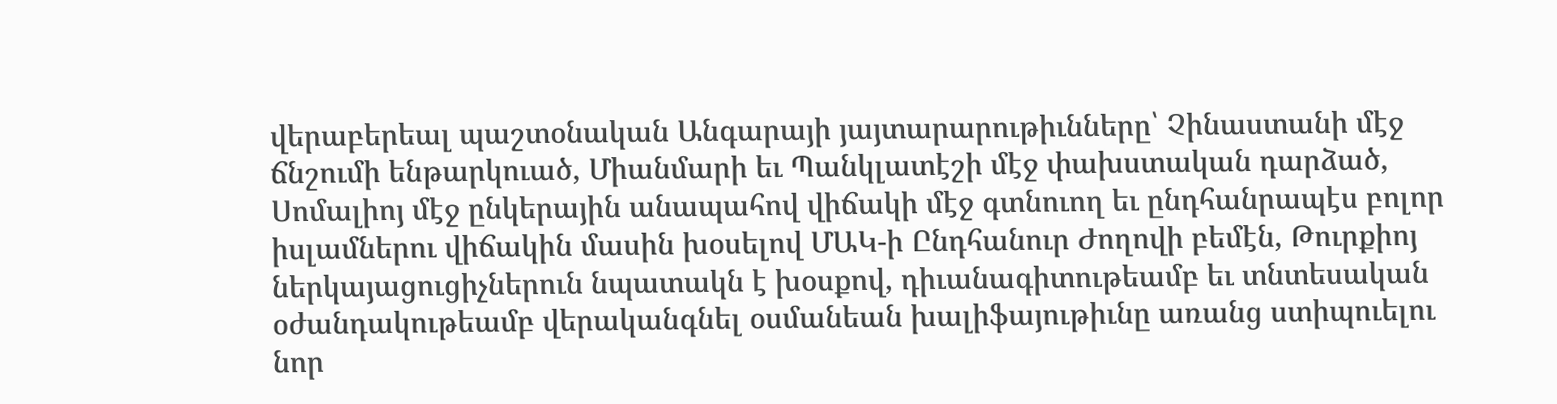վերաբերեալ պաշտօնական Անգարայի յայտարարութիւնները՝ Չինաստանի մէջ ճնշումի ենթարկուած, Միանմարի եւ Պանկլատէշի մէջ փախստական դարձած, Սոմալիոյ մէջ ընկերային անապահով վիճակի մէջ գտնուող եւ ընդհանրապէս բոլոր իսլամներու վիճակին մասին խօսելով ՄԱԿ-ի Ընդհանուր Ժողովի բեմէն, Թուրքիոյ ներկայացուցիչներուն նպատակն է խօսքով, դիւանագիտութեամբ եւ տնտեսական օժանդակութեամբ վերականգնել օսմանեան խալիֆայութիւնը առանց ստիպուելու նոր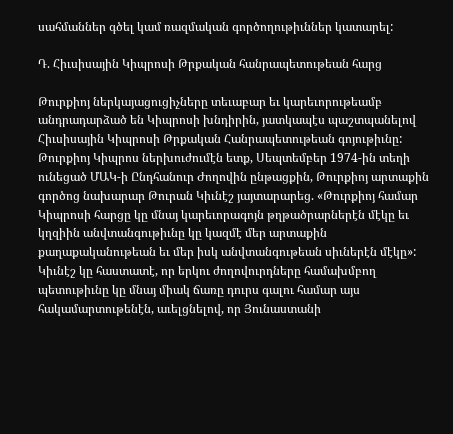սահմաններ գծել կամ ռազմական գործողութիւններ կատարել:

Դ. Հիւսիսային Կիպրոսի Թրքական հանրապետութեան հարց

Թուրքիոյ ներկայացուցիչները տեւաբար եւ կարեւորութեամբ անդրադարձած են Կիպրոսի խնդիրին, յատկապէս պաշտպանելով Հիւսիսային Կիպրոսի Թրքական Հանրապետութեան գոյութիւնը: Թուրքիոյ Կիպրոս ներխուժումէն ետք, Սեպտեմբեր 1974-ին տեղի ունեցած ՄԱԿ-ի Ընդհանուր Ժողովին ընթացքին, Թուրքիոյ արտաքին գործոց նախարար Թուրան Կիւնէշ յայտարարեց. «Թուրքիոյ համար Կիպրոսի հարցը կը մնայ կարեւորագոյն թղթածրարներէն մէկը եւ կղզիին անվտանգութիւնը կը կազմէ մեր արտաքին քաղաքականութեան եւ մեր իսկ անվտանգութեան սիւներէն մէկը»: Կիւնէշ կը հաստատէ, որ երկու ժողովուրդները համախմբող պետութիւնը կը մնայ միակ ճառը դուրս գալու համար այս հակամարտութենէն, աւելցնելով, որ Յունաստանի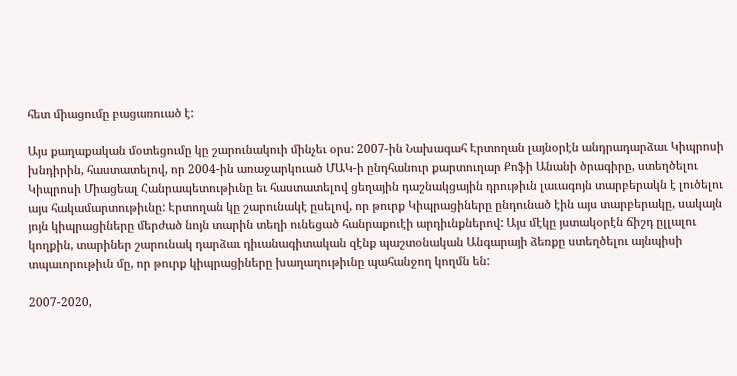հետ միացումը բացառուած է:

Այս քաղաքական մօտեցումը կը շարունակուի մինչեւ օրս: 2007-ին Նախագահ Էրտողան լայնօրէն անդրադարձաւ Կիպրոսի խնդիրին, հաստատելով, որ 2004-ին առաջարկուած ՄԱԿ-ի ընդհանուր քարտուղար Քոֆի Անանի ծրագիրը, ստեղծելու Կիպրոսի Միացեալ Հանրապետութիւնը եւ հաստատելով ցեղային դաշնակցային դրութիւն լաւագոյն տարբերակն է լուծելու այս հակամարտութիւնը: Էրտողան կը շարունակէ ըսելով, որ թուրք Կիպրացիները ընդունած էին այս տարբերակը, սակայն յոյն կիպրացիները մերժած նոյն տարին տեղի ունեցած հանրաքուէի արդիւնքներով: Այս մէկը յստակօրէն ճիշդ ըլլալու կողքին, տարիներ շարունակ դարձաւ դիւանագիտական զէնք պաշտօնական Անգարայի ձեռքը ստեղծելու այնպիսի տպաւորութիւն մը, որ թուրք կիպրացիները խաղաղութիւնը պահանջող կողմն են:

2007-2020,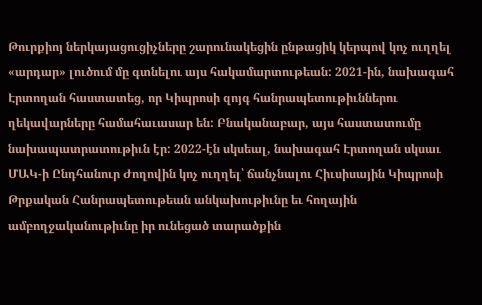Թուրքիոյ ներկայացուցիչները շարունակեցին ընթացիկ կերպով կոչ ուղղել «արդար» լուծում մը գտնելու այս հակամարտութեան: 2021-ին, նախագահ Էրտողան հաստատեց, որ Կիպրոսի զոյգ հանրապետութիւններու ղեկավարները համահաւասար են: Բնականաբար, այս հաստատումը նախապատրատութիւն էր: 2022-էն սկսեալ, նախագահ Էրտողան սկսաւ ՄԱԿ-ի Ընդհանուր Ժողովին կոչ ուղղել՝ ճանչնալու Հիւսիսային Կիպրոսի Թրքական Հանրապետութեան անկախութիւնը եւ հողային ամբողջականութիւնը իր ունեցած տարածքին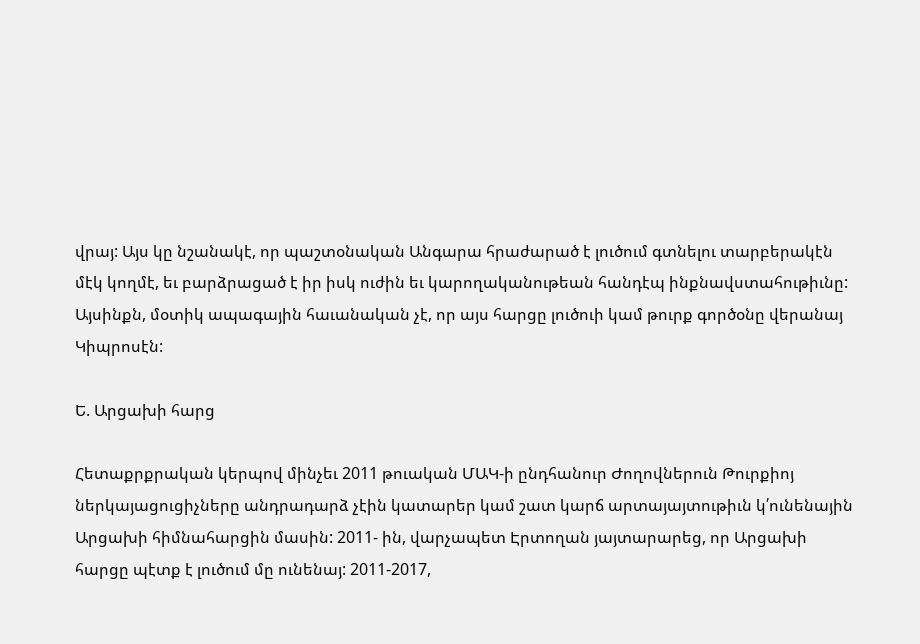վրայ: Այս կը նշանակէ, որ պաշտօնական Անգարա հրաժարած է լուծում գտնելու տարբերակէն մէկ կողմէ, եւ բարձրացած է իր իսկ ուժին եւ կարողականութեան հանդէպ ինքնավստահութիւնը: Այսինքն, մօտիկ ապագային հաւանական չէ, որ այս հարցը լուծուի կամ թուրք գործօնը վերանայ Կիպրոսէն:

Ե. Արցախի հարց

Հետաքրքրական կերպով մինչեւ 2011 թուական ՄԱԿ-ի ընդհանուր Ժողովներուն Թուրքիոյ ներկայացուցիչները անդրադարձ չէին կատարեր կամ շատ կարճ արտայայտութիւն կ՛ունենային Արցախի հիմնահարցին մասին: 2011- ին, վարչապետ Էրտողան յայտարարեց, որ Արցախի հարցը պէտք է լուծում մը ունենայ: 2011-2017,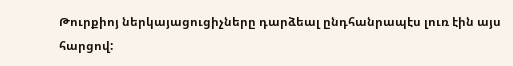Թուրքիոյ ներկայացուցիչները դարձեալ ընդհանրապէս լուռ էին այս հարցով: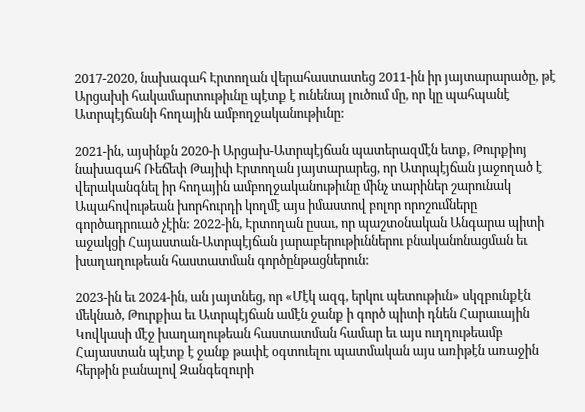2017-2020, նախագահ Էրտողան վերահաստատեց 2011-ին իր յայտարարածը, թէ Արցախի հակամարտութիւնը պէտք է ունենայ լուծում մը, որ կը պահպանէ Ատրպէյճանի հողային ամբողջականութիւնը:

2021-ին, այսինքն 2020-ի Արցախ-Ատրպէյճան պատերազմէն ետք, Թուրքիոյ նախագահ Ռեճեփ Թայիփ Էրտողան յայտարարեց, որ Ատրպէյճան յաջողած է վերականգնել իր հողային ամբողջականութիւնը մինչ տարիներ շարունակ Ապահովութեան խորհուրդի կողմէ այս իմաստով բոլոր որոշումները գործադրուած չէին: 2022-ին, Էրտողան ըսաւ, որ պաշտօնական Անգարա պիտի աջակցի Հայաստան-Ատրպէյճան յարաբերութիւններու բնականոնացման եւ խաղաղութեան հաստատման գործընթացներուն:

2023-ին եւ 2024-ին, ան յայտնեց, որ «Մէկ ազգ, երկու պետութիւն» սկզբունքէն մեկնած, Թուրքիա եւ Ատրպէյճան ամէն ջանք ի գործ պիտի դնեն Հարաւային Կովկասի մէջ խաղաղութեան հաստատման համար եւ այս ուղղութեամբ Հայաստան պէտք է ջանք թափէ օգտուելու պատմական այս առիթէն առաջին հերթին բանալով Զանգեզուրի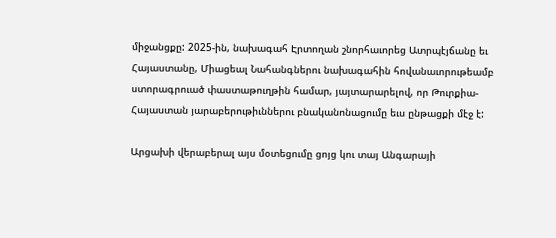միջանցքը: 2025-ին, նախագահ Էրտողան շնորհաւորեց Ատրպէյճանը եւ Հայաստանը, Միացեալ Նահանգներու նախագահին հովանաւորութեամբ ստորագրուած փաստաթուղթին համար, յայտարարելով, որ Թուրքիա-Հայաստան յարաբերութիւններու բնականոնացումը եւս ընթացքի մէջ է:

Արցախի վերաբերալ այս մօտեցումը ցոյց կու տայ Անգարայի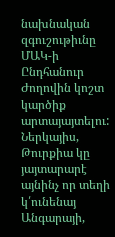նախնական զգուշութիւնը ՄԱԿ-ի Ընդհանուր Ժողովին կոշտ կարծիք արտայայտելու: Ներկայիս, Թուրքիա կը յայտարարէ այնինչ որ տեղի կ՛ունենայ Անգարայի,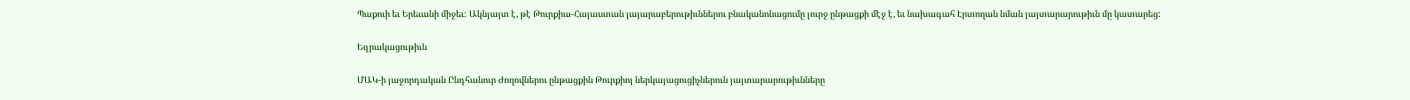Պաքուի եւ Երեւանի միջեւ: Ակնյայտ է, թէ Թուրքիա-Հայաստան յայարաբերութիւններու բնականոնացումը լուրջ ընթացքի մէջ է, եւ նախագահ Էրտողան նման յայտարարութիւն մը կատարեց:

Եզրակացութիւն

ՄԱԿ-ի յաջորդական Ընդհանուր Ժողովներու ընթացքին Թուրքիոյ ներկայացուցիչներուն յայտարարութիւնները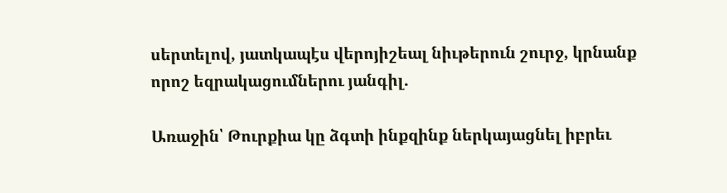սերտելով, յատկապէս վերոյիշեալ նիւթերուն շուրջ, կրնանք որոշ եզրակացումներու յանգիլ.

Առաջին՝ Թուրքիա կը ձգտի ինքզինք ներկայացնել իբրեւ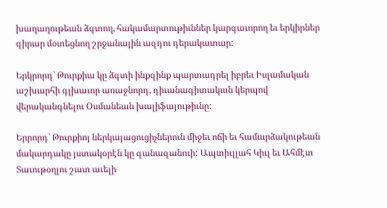խաղաղութեան ձգտող, հակամարտութիւններ կարգաւորող եւ երկիրներ զիրար մօտեցնող շրջանային ազդու դերակատար:

Երկրորդ՝ Թուրքիա կը ձգտի ինքզինք պարտադրել իբրեւ Իսլամական աշխարհի գլխաւոր առաջնորդ, դիւանագիտական կերպով վերականգնելու Օսմանեան խալիֆայութիւնը:

Երրորդ՝ Թուրքիոյ ներկայացուցիչներուն միջեւ ոճի եւ համարձակութեան մակարդակը յստակօրէն կը զանազանուի: Ապտիւլլահ Կիւլ եւ Ահմէտ Տաւութօղլու շատ աւելի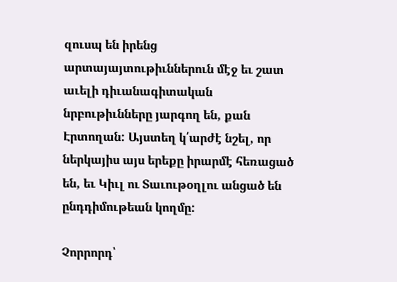զուսպ են իրենց արտայայտութիւններուն մէջ եւ շատ աւելի դիւանագիտական նրբութիւնները յարգող են, քան Էրտողան: Այստեղ կ՛արժէ նշել, որ ներկայիս այս երեքը իրարմէ հեռացած են, եւ Կիւլ ու Տաւութօղլու անցած են ընդդիմութեան կողմը:

Չորրորդ՝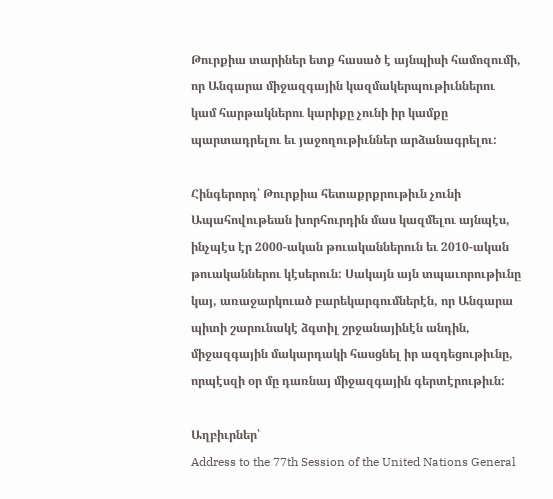Թուրքիա տարիներ ետք հասած է այնպիսի համոզումի, որ Անգարա միջազգային կազմակերպութիւններու կամ հարթակներու կարիքը չունի իր կամքը պարտադրելու եւ յաջողութիւններ արձանագրելու:

Հինգերորդ՝ Թուրքիա հետաքրքրութիւն չունի Ապահովութեան խորհուրդին մաս կազմելու այնպէս, ինչպէս էր 2000-ական թուականներուն եւ 2010-ական թուականներու կէսերուն: Սակայն այն տպաւորութիւնը կայ, առաջարկուած բարեկարգումներէն, որ Անգարա պիտի շարունակէ ձգտիլ շրջանայինէն անդին, միջազգային մակարդակի հասցնել իր ազդեցութիւնը, որպէսզի օր մը դառնայ միջազգային գերտէրութիւն:

Աղբիւրներ՝
Address to the 77th Session of the United Nations General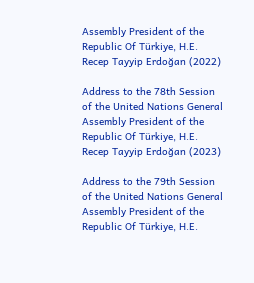Assembly President of the Republic Of Türkiye, H.E. Recep Tayyip Erdoğan (2022)

Address to the 78th Session of the United Nations General Assembly President of the Republic Of Türkiye, H.E. Recep Tayyip Erdoğan (2023)

Address to the 79th Session of the United Nations General Assembly President of the Republic Of Türkiye, H.E.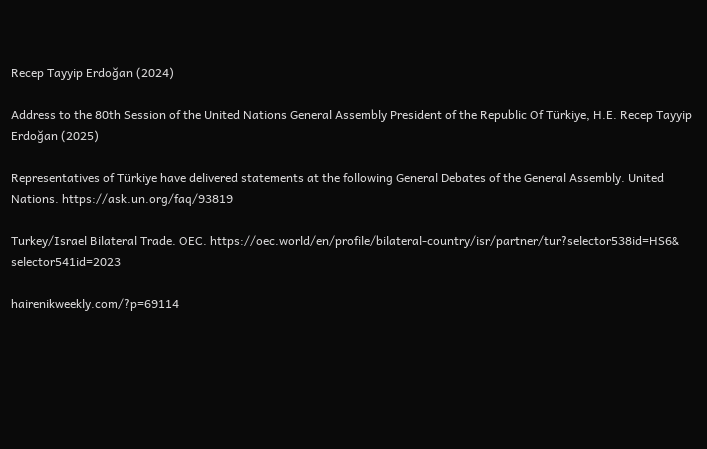Recep Tayyip Erdoğan (2024)

Address to the 80th Session of the United Nations General Assembly President of the Republic Of Türkiye, H.E. Recep Tayyip Erdoğan (2025)

Representatives of Türkiye have delivered statements at the following General Debates of the General Assembly. United Nations. https://ask.un.org/faq/93819

Turkey/Israel Bilateral Trade. OEC. https://oec.world/en/profile/bilateral-country/isr/partner/tur?selector538id=HS6&
selector541id=2023

hairenikweekly.com/?p=69114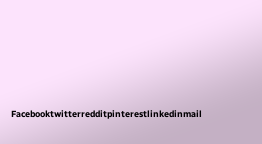Facebooktwitterredditpinterestlinkedinmail